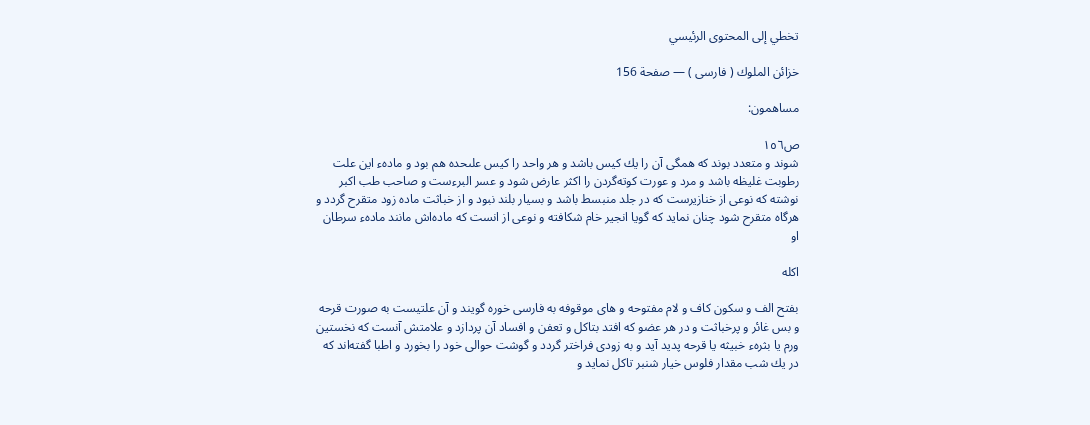تخطي إلى المحتوى الرئيسي

خزائن الملوك ( فارسى ) — صفحة 156

مساهمون:

ص١٥٦
شوند و متعدد بوند كه همگى آن را يك كيس باشد و هر واحد را كيس علىحده هم بود و مادهء اين علت رطوبت غليظه باشد و مرد و عورت كوته‌گردن را اكثر عارض شود و عسر البرءست و صاحب طب اكبر نوشته كه نوعى از خنازيرست كه در جلد منبسط باشد و بسيار بلند نبود و از خباثت ماده زود متقرح گردد و هرگاه متقرح شود چنان نمايد كه گويا انجير خام شكافته و نوعى از انست كه ماده‌اش مانند مادهء سرطان او

اكله

بفتح الف و سكون كاف و لام مفتوحه و هاى موقوفه به فارسى خوره گويند و آن علتيست به صورت قرحه و بس غائر و پرخباثت و در هر عضو كه افتد بتاكل و تعفن و افساد آن پردازد و علامتش آنست كه نخستين ورم يا بثرهء خبيثه يا قرحه پديد آيد و به زودى فراختر گردد و گوشت حوالى خود را بخورد و اطبا گفته‌اند كه در يك شب مقدار فلوس خيار شنبر تاكل نمايد و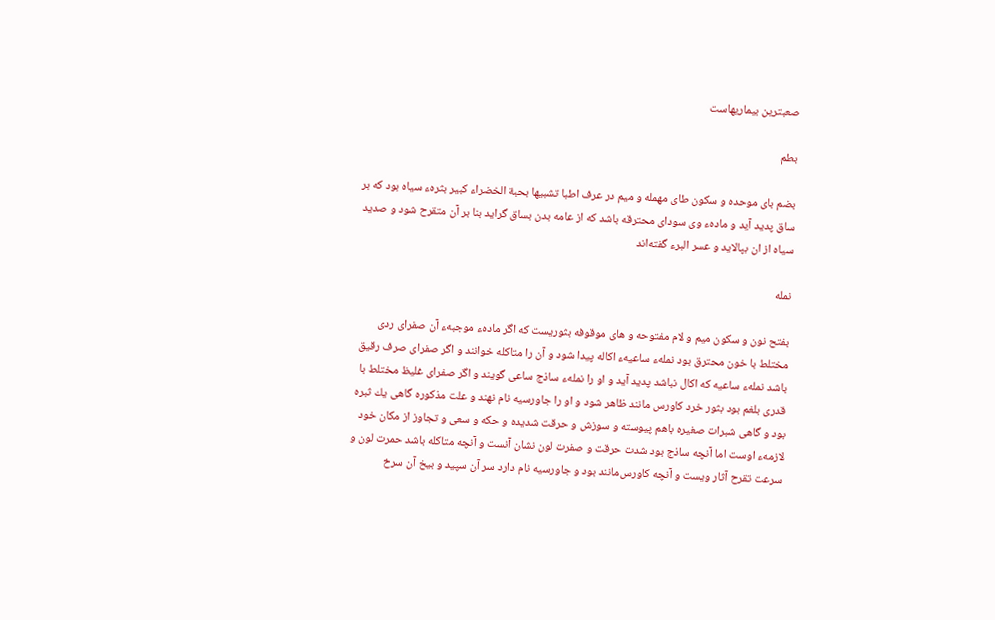صعبترين بيماريهاست

بطم

بضم باى موحده و سكون طاى مهمله و ميم در عرف اطبا تشبيها بحبة الخضراء كبير بثرهء سياه بود كه بر ساق پديد آيد و مادهء وى سوداى محترقه باشد كه از عامه بدن بساق گرايد بنا بر آن متقرح شود و صديد سياه از ان بپالايد و عسر البرء گفته‌اند

نمله

بفتح نون و سكون ميم و لام مفتوحه و هاى موقوفه بثوريست كه اگر مادهء موجبهء آن صفراى ردى مختلط با خون محترق بود نملهء ساعيهء اكاله پيدا شود و آن را متاكله خوانند و اگر صفراى صرف رقيق باشد نملهء ساعيه كه اكال نباشد پديد آيد و او را نملهء ساذج ساعى گويند و اگر صفراى غليظ مختلط با قدرى بلغم بود بثور خرد كاورس مانند ظاهر شود و او را جاورسيه نام نهند و علت مذكوره گاهى يك ثبره بود و گاهى شبرات صغيره باهم پيوسته و سوزش و حرقت شديده و حكه و سعى و تجاوز از مكان خود لازمهء اوست اما آنچه ساذج بود شدت حرقت و صفرت لون نشان آنست و آنچه متاكله باشد حمرت لون و سرعت تقرح آثار ويست و آنچه كاورس‌مانند بود و جاورسيه نام دارد سر آن سپيد و بيخ آن سرخ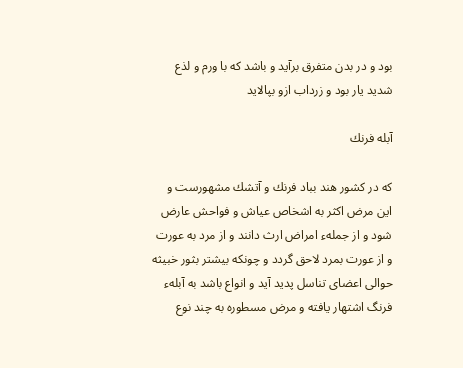بود و در بدن متفرق برآيد و باشد كه با ورم و لذع شديد يار بود و زرداب ازو بپالايد

آبله فرنك

كه در كشور هند بباد فرنك و آتشك مشهورست و اين مرض اكثر به اشخاص عياش و فواحش عارض شود و از جملهء امراض ارث دانند و از مرد به عورت و از عورت بمرد لاحق گردد و چونكه بيشتر بثور خبيثه حوالى اعضاى تناسل پديد آيد و انواع باشد به آبلهء فرنگ اشتهار يافته و مرض مسطوره به چند نوع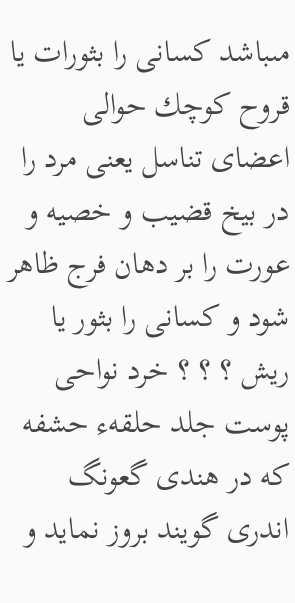مىباشد كسانى را بثورات يا قروح كوچك حوالى اعضاى تناسل يعنى مرد را در بيخ قضيب و خصيه و عورت را بر دهان فرج ظاهر شود و كسانى را بثور يا ريش ؟ ؟ ؟ خرد نواحى پوست جلد حلقهء حشفه كه در هندى گعونگ اندرى گويند بروز نمايد و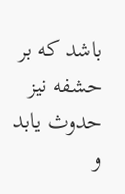باشد كه بر حشفه نيز حدوث يابد و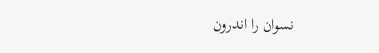نسوان را اندرون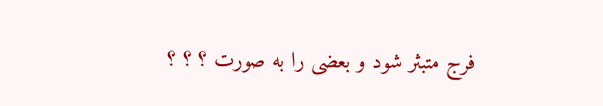فرج متبثر شود و بعضى را به صورت ؟ ؟ ؟